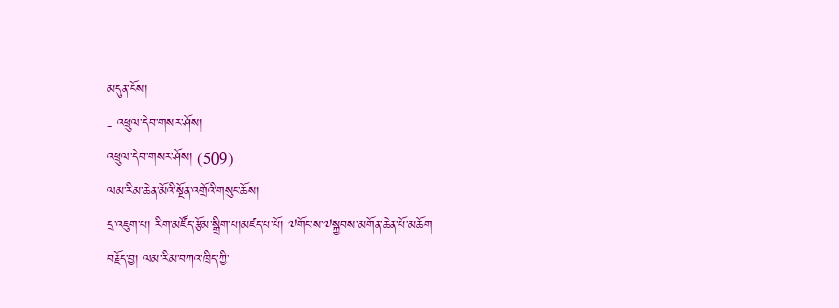མདུན་ངོས།
- འཕྲུལ་དེབ་གསར་ཤོས།
འཕྲུལ་དེབ་གསར་ཤོས། (509)
ལམ་རིམ་ཆེན་མོའི་སྔོན་འགྲོའི་གསུང་ཆོས།
དྲ་འཇུག་པ། རིག་མཛོད་རྩོམ་སྒྲིག་པ།མཛད་པ་པོ། ༧གོང་ས་༧སྐྱབས་མགོན་ཆེན་པོ་མཆོག
བརྗོད་བྱ། ལམ་རིམ་བཀའ་ཁྲིད་ཀྱི་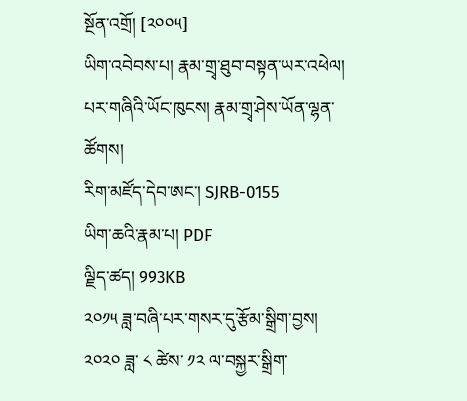སྔོན་འགྲོ། [༢༠༠༥]
ཡིག་འབེབས་པ། རྣམ་གྲྭ་ཐུབ་བསྟན་ཡར་འཕེལ།
པར་གཞིའི་ཡོང་ཁུངས། རྣམ་གྲྭ་ཤེས་ཡོན་ལྷན་ཚོགས།
རིག་མཛོད་དེབ་ཨང་། SJRB-0155
ཡིག་ཆའི་རྣམ་པ། PDF
ལྗིད་ཚད། 993KB
༢༠༡༥ ཟླ་བཞི་པར་གསར་དུ་རྩོམ་སྒྲིག་བྱས།
༢༠༢༠ ཟླ་ ༨ ཚེས་ ༡༢ ལ་བསྐྱར་སྒྲིག་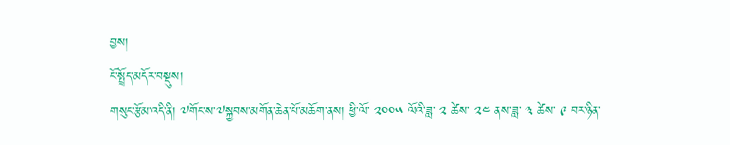བྱས།
ངོ་སྤྲོད་མདོར་བསྡུས།
གསུང་རྩོམ་འདི་ནི། ༧གོང་ས་༧སྐྱབས་མགོན་ཆེན་པོ་མཆོག་ནས། ཕྱི་ལོ་ ༢༠༠༥ ལོའི་ཟླ་ ༢ ཚེས་ ༢༤ ནས་ཟླ་ ༣ ཚེས་ ༩ བར་ཉིན་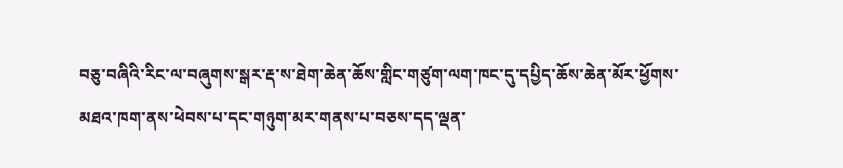བཅུ་བཞིའི་རིང་ལ་བཞུགས་སྒར་རྡ་ས་ཐེག་ཆེན་ཆོས་གླིང་གཙུག་ལག་ཁང་དུ་དཔྱིད་ཆོས་ཆེན་མོར་ཕྱོགས་མཐའ་ཁག་ནས་ཕེབས་པ་དང་གཉུག་མར་གནས་པ་བཅས་དད་ལྡན་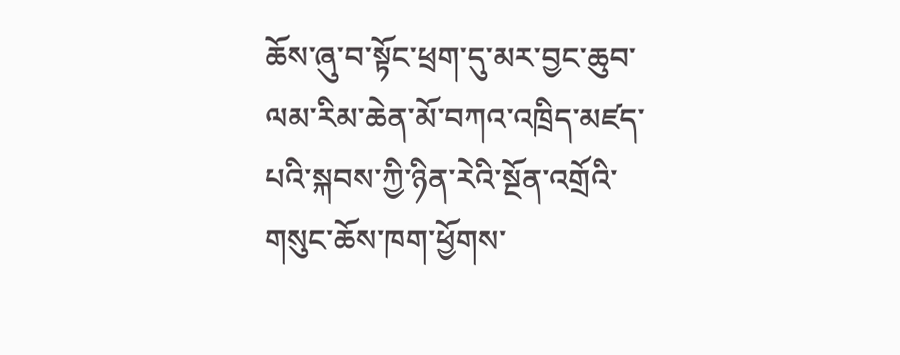ཆོས་ཞུ་བ་སྟོང་ཕྲག་དུ་མར་བྱང་ཆུབ་ལམ་རིམ་ཆེན་མོ་བཀའ་འཁྲིད་མཛད་པའི་སྐབས་ཀྱི་ཉིན་རེའི་སྔོན་འགྲོའི་གསུང་ཆོས་ཁག་ཕྱོགས་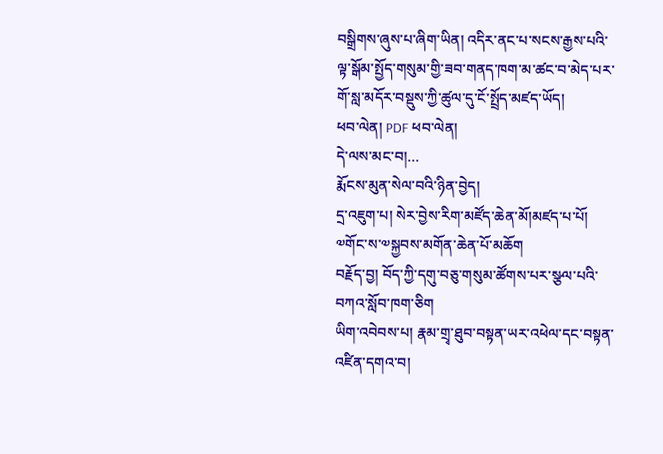བསྒྲིགས་ཞུས་པ་ཞིག་ཡིན། འདིར་ནང་པ་སངས་རྒྱས་པའི་ལྟ་སྒོམ་སྤྱོད་གསུམ་གྱི་ཟབ་གནད་ཁག་མ་ཚང་བ་མེད་པར་གོ་སླ་མདོར་བསྡུས་ཀྱི་ཚུལ་དུ་ངོ་སྤྲོད་མཛད་ཡོད།
ཕབ་ལེན། PDF ཕབ་ལེན།
དེ་ལས་མང་བ།...
རྨོངས་མུན་སེལ་བའི་ཉིན་བྱེད།
དྲ་འཇུག་པ། སེར་བྱེས་རིག་མཛོད་ཆེན་མོ།མཛད་པ་པོ། ༧གོང་ས་༧སྐྱབས་མགོན་ཆེན་པོ་མཆོག
བརྗོད་བྱ། བོད་ཀྱི་དགུ་བཅུ་གསུམ་ཚོགས་པར་སྩལ་པའི་བཀའ་སློབ་ཁག་ཅིག
ཡིག་འབེབས་པ། རྣམ་གྲྭ་ཐུབ་བསྟན་ཡར་འཕེལ་དང་བསྟན་འཛིན་དགའ་བ།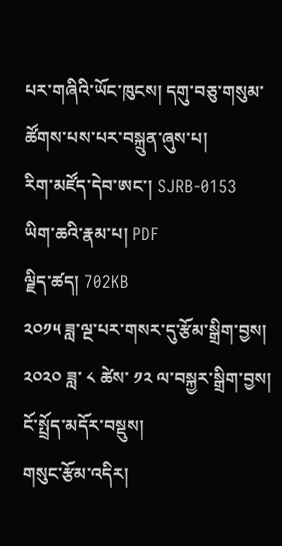པར་གཞིའི་ཡོང་ཁུངས། དགུ་བཅུ་གསུམ་ཚོགས་པས་པར་བསྐྲུན་ཞུས་པ།
རིག་མཛོད་དེབ་ཨང་། SJRB-0153
ཡིག་ཆའི་རྣམ་པ། PDF
ལྗིད་ཚད། 702KB
༢༠༡༥ ཟླ་ལྔ་པར་གསར་དུ་རྩོམ་སྒྲིག་བྱས།
༢༠༢༠ ཟླ་ ༨ ཚེས་ ༡༢ ལ་བསྐྱར་སྒྲིག་བྱས།
ངོ་སྤྲོད་མདོར་བསྡུས།
གསུང་རྩོམ་འདིར།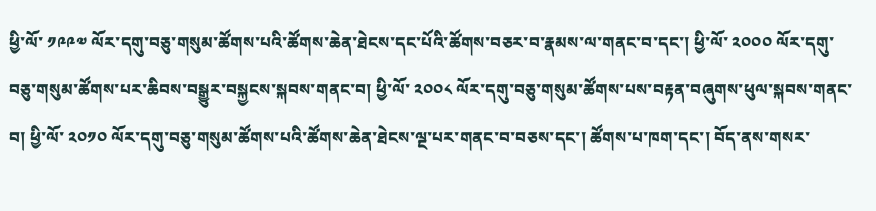ཕྱི་ལོ་ ༡༩༩༧ ལོར་དགུ་བཅུ་གསུམ་ཚོགས་པའི་ཚོགས་ཆེན་ཐེངས་དང་པོའི་ཚོགས་བཅར་བ་རྣམས་ལ་གནང་བ་དང་། ཕྱི་ལོ་ ༢༠༠༠ ལོར་དགུ་བཅུ་གསུམ་ཚོགས་པར་ཆིབས་བསྒྱུར་བསྐྱངས་སྐབས་གནང་བ། ཕྱི་ལོ་ ༢༠༠༨ ལོར་དགུ་བཅུ་གསུམ་ཚོགས་པས་བརྟན་བཞུགས་ཕུལ་སྐབས་གནང་བ། ཕྱི་ལོ་ ༢༠༡༠ ལོར་དགུ་བཅུ་གསུམ་ཚོགས་པའི་ཚོགས་ཆེན་ཐེངས་ལྔ་པར་གནང་བ་བཅས་དང་། ཚོགས་པ་ཁག་དང་། བོད་ནས་གསར་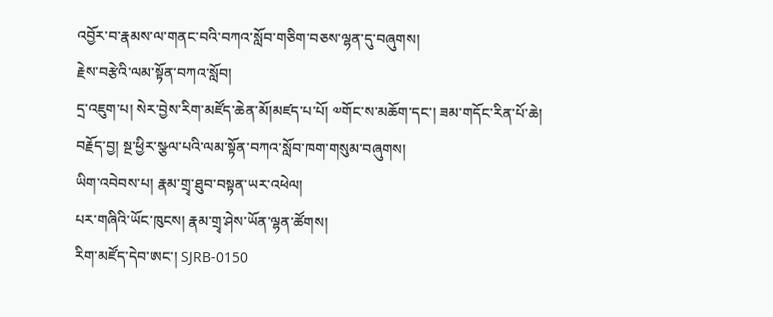འབྱོར་བ་རྣམས་ལ་གནང་བའི་བཀའ་སློབ་གཅིག་བཅས་ལྷན་དུ་བཞུགས།
རྗེས་བརྩེའི་ལམ་སྟོན་བཀའ་སློབ།
དྲ་འཇུག་པ། སེར་བྱེས་རིག་མཛོད་ཆེན་མོ།མཛད་པ་པོ། ༧གོང་ས་མཆོག་དང་། ཟམ་གདོང་རིན་པོ་ཆེ།
བརྗོད་བྱ། སྔ་ཕྱིར་སྩལ་པའི་ལམ་སྟོན་བཀའ་སློབ་ཁག་གསུམ་བཞུགས།
ཡིག་འབེབས་པ། རྣམ་གྲྭ་ཐུབ་བསྟན་ཡར་འཕེལ།
པར་གཞིའི་ཡོང་ཁུངས། རྣམ་གྲྭ་ཤེས་ཡོན་ལྷན་ཚོགས།
རིག་མཛོད་དེབ་ཨང་། SJRB-0150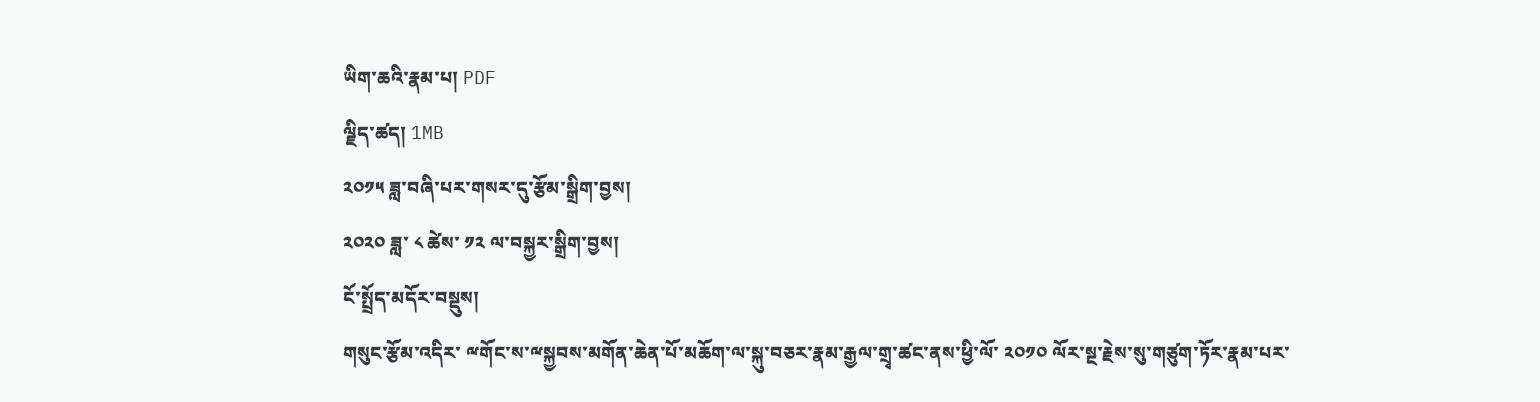ཡིག་ཆའི་རྣམ་པ། PDF
ལྗིད་ཚད། 1MB
༢༠༡༥ ཟླ་བཞི་པར་གསར་དུ་རྩོམ་སྒྲིག་བྱས།
༢༠༢༠ ཟླ་ ༨ ཚེས་ ༡༢ ལ་བསྐྱར་སྒྲིག་བྱས།
ངོ་སྤྲོད་མདོར་བསྡུས།
གསུང་རྩོམ་འདིར་ ྋགོང་ས་ྋསྐྱབས་མགོན་ཆེན་པོ་མཆོག་ལ་སྐུ་བཅར་རྣམ་རྒྱལ་གྲྭ་ཚང་ནས་ཕྱི་ལོ་ ༢༠༡༠ ལོར་སྔ་རྗེས་སུ་གཙུག་ཏོར་རྣམ་པར་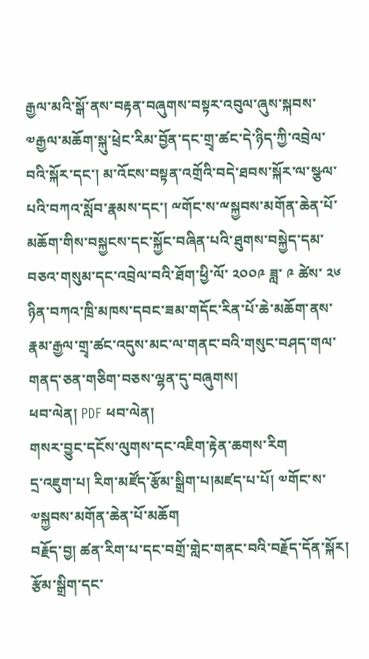རྒྱལ་མའི་སྒོ་ནས་བརྟན་བཞུགས་བསྟར་འབུལ་ཞུས་སྐབས་༧རྒྱལ་མཆོག་སྐུ་ཕྲེང་རིམ་བྱོན་དང་གྲྭ་ཚང་དེ་ཉིད་ཀྱི་འབྲེལ་བའི་སྐོར་དང་། མ་འོངས་བསྟན་འགྲོའི་བདེ་ཐབས་སྐོར་ལ་སྩལ་པའི་བཀའ་སློབ་རྣམས་དང་། ྋགོང་ས་ྋསྐྱབས་མགོན་ཆེན་པོ་མཆོག་གིས་བསྐྱངས་དང་སྐྱོང་བཞིན་པའི་ཐུགས་བསྐྱེད་དམ་བཅའ་གསུམ་དང་འབྲེལ་བའི་ཐོག་ཕྱི་ལོ་ ༢༠༠༩ ཟླ་ ༩ ཚེས་ ༢༦ ཉིན་བཀའ་ཁྲི་མཁས་དབང་ཟམ་གདོང་རིན་པོ་ཆེ་མཆོག་ནས་རྣམ་རྒྱལ་གྲྭ་ཚང་འདུས་མང་ལ་གནང་བའི་གསུང་བཤད་གལ་གནད་ཅན་གཅིག་བཅས་ལྷན་དུ་བཞུགས།
ཕབ་ལེན། PDF ཕབ་ལེན།
གསར་བྱུང་དངོས་ལུགས་དང་འཇིག་རྟེན་ཆགས་རིག
དྲ་འཇུག་པ། རིག་མཛོད་རྩོམ་སྒྲིག་པ།མཛད་པ་པོ། ༧གོང་ས་༧སྐྱབས་མགོན་ཆེན་པོ་མཆོག
བརྗོད་བྱ། ཚན་རིག་པ་དང་བགྲོ་གླེང་གནང་བའི་བརྗོད་དོན་སྐོར།
རྩོམ་སྒྲིག་དང་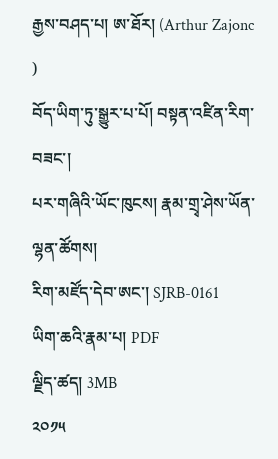རྒྱས་བཤད་པ། ཨ་ཐོར། (Arthur Zajonc )
བོད་ཡིག་ཏུ་སྒྱུར་པ་པོ། བསྟན་འཛིན་རིག་བཟང་།
པར་གཞིའི་ཡོང་ཁུངས། རྣམ་གྲྭ་ཤེས་ཡོན་ལྷན་ཚོགས།
རིག་མཛོད་དེབ་ཨང་། SJRB-0161
ཡིག་ཆའི་རྣམ་པ། PDF
ལྗིད་ཚད། 3MB
༢༠༡༥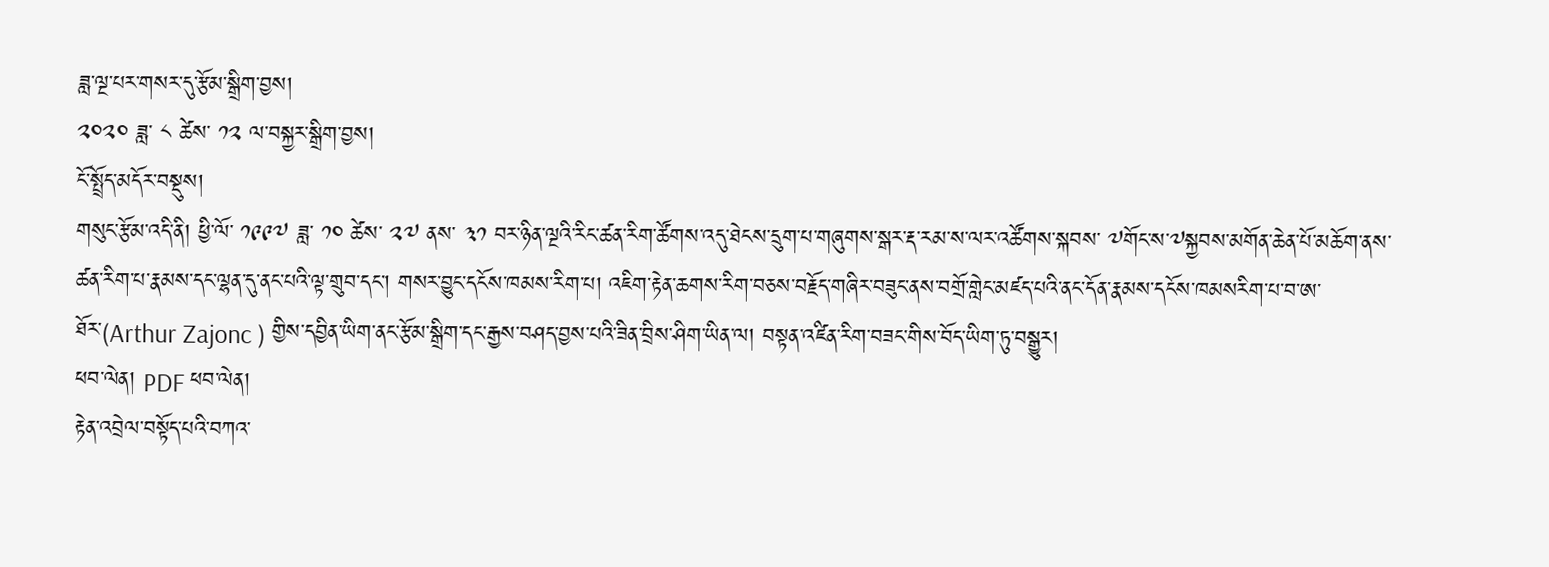ཟླ་ལྔ་པར་གསར་དུ་རྩོམ་སྒྲིག་བྱས།
༢༠༢༠ ཟླ་ ༨ ཚེས་ ༡༢ ལ་བསྐྱར་སྒྲིག་བྱས།
ངོ་སྤྲོད་མདོར་བསྡུས།
གསུང་རྩོམ་འདི་ནི། ཕྱི་ལོ་ ༡༩༩༧ ཟླ་ ༡༠ ཚེས་ ༢༧ ནས་ ༣༡ བར་ཉིན་ལྔའི་རིང་ཚན་རིག་ཚོགས་འདུ་ཐེངས་དྲུག་པ་གཞུགས་སྒར་རྡ་རམ་ས་ལར་འཚོགས་སྐབས་ ༧གོང་ས་༧སྐྱབས་མགོན་ཆེན་པོ་མཆོག་ནས་ཚན་རིག་པ་རྣམས་དང་ལྷན་དུ་ནང་པའི་ལྟ་གྲུབ་དང་། གསར་བྱུང་དངོས་ཁམས་རིག་པ། འཇིག་རྟེན་ཆགས་རིག་བཅས་བརྗོད་གཞིར་བཟུང་ནས་བགྲོ་གླེང་མཛད་པའི་ནང་དོན་རྣམས་དངོས་ཁམསརིག་པ་བ་ཨ་ཐོར་(Arthur Zajonc ) གྱིས་དབྱིན་ཡིག་ནང་རྩོམ་སྒྲིག་དང་རྒྱས་བཤད་བྱས་པའི་ཟིན་བྲིས་ཤིག་ཡིན་ལ། བསྟན་འཛིན་རིག་བཟང་གིས་བོད་ཡིག་ཏུ་བསྒྱུར།
ཕབ་ལེན། PDF ཕབ་ལེན།
རྟེན་འབྲེལ་བསྟོད་པའི་བཀའ་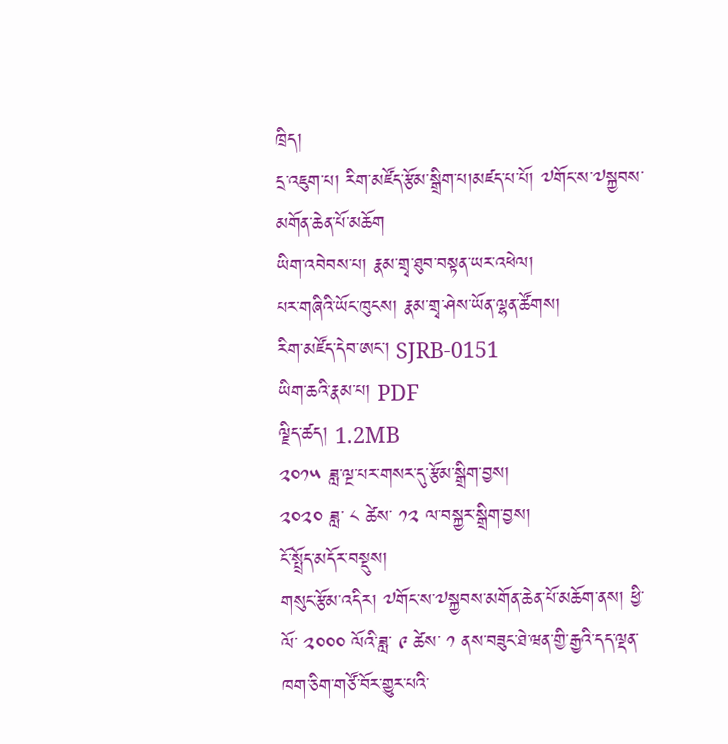ཁྲིད།
དྲ་འཇུག་པ། རིག་མཛོད་རྩོམ་སྒྲིག་པ།མཛད་པ་པོ། ༧གོང་ས་༧སྐྱབས་མགོན་ཆེན་པོ་མཆོག
ཡིག་འབེབས་པ། རྣམ་གྲྭ་ཐུབ་བསྟན་ཡར་འཕེལ།
པར་གཞིའི་ཡོང་ཁུངས། རྣམ་གྲྭ་ཤེས་ཡོན་ལྷན་ཚོགས།
རིག་མཛོད་དེབ་ཨང་། SJRB-0151
ཡིག་ཆའི་རྣམ་པ། PDF
ལྗིད་ཚད། 1.2MB
༢༠༡༥ ཟླ་ལྔ་པར་གསར་དུ་རྩོམ་སྒྲིག་བྱས།
༢༠༢༠ ཟླ་ ༨ ཚེས་ ༡༢ ལ་བསྐྱར་སྒྲིག་བྱས།
ངོ་སྤྲོད་མདོར་བསྡུས།
གསུང་རྩོམ་འདིར། ༧གོང་ས་༧སྐྱབས་མགོན་ཆེན་པོ་མཆོག་ནས། ཕྱི་ལོ་ ༢༠༠༠ ལོའི་ཟླ་ ༩ ཚེས་ ༡ ནས་བཟུང་ཐེ་ཝན་གྱི་རྒྱའི་དད་ལྡན་ཁག་ཅིག་གཙོ་བོར་གྱུར་པའི་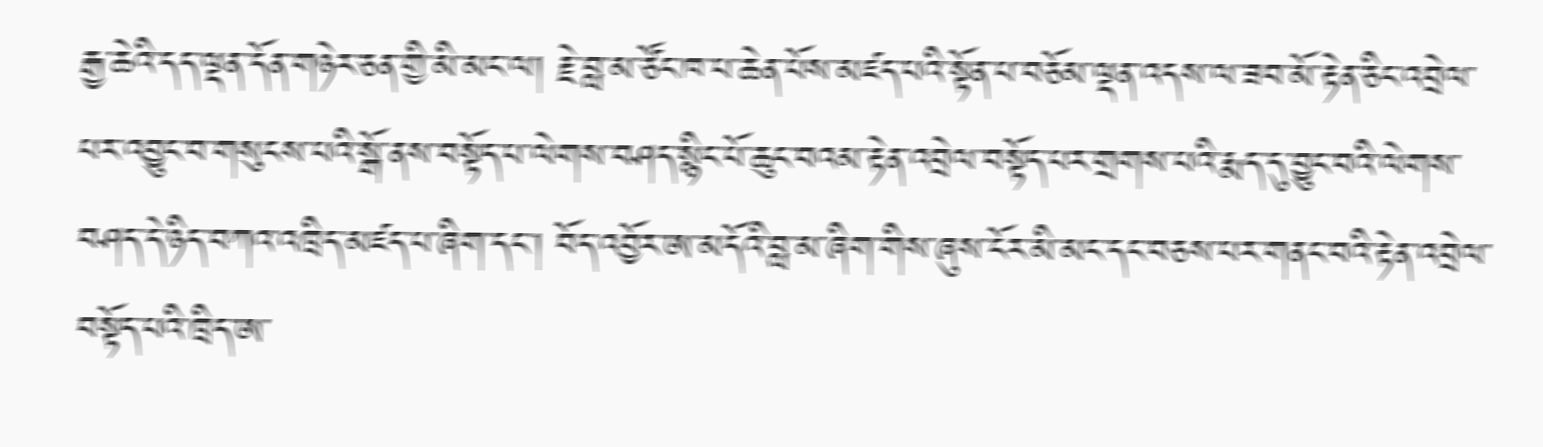རྒྱ་ཆེའི་དད་ལྡན་དོན་གཉེར་ཅན་གྱི་མི་མང་ལ། རྗེ་བླ་མ་ཙོང་ཁ་པ་ཆེན་པོས་མཛད་པའི་སྟོན་པ་བཅོམ་ལྡན་འདས་ལ་ཟབ་མོ་རྟེན་ཅིང་འབྲེལ་པར་འབྱུང་བ་གསུངས་པའི་སྒོ་ནས་བསྟོད་པ་ལེགས་བཤད་སྙིང་པོ་ཆུང་བའམ་རྟེན་འབྲེལ་བསྟོད་པར་གྲགས་པའི་རྨད་དུ་བྱུང་བའི་ལེགས་བཤད་དེ་ཉིད་བཀའ་འཁྲིད་མཛད་པ་ཞིག་དང་། བོད་འབྱོར་ཨ་མདོའི་བླ་མ་ཞིག་གིས་ཞུས་ངོར་མི་མང་དང་བཅས་པར་གནང་བའི་རྟེན་འབྲེལ་བསྟོད་པའི་ཁྲིད་ཨ་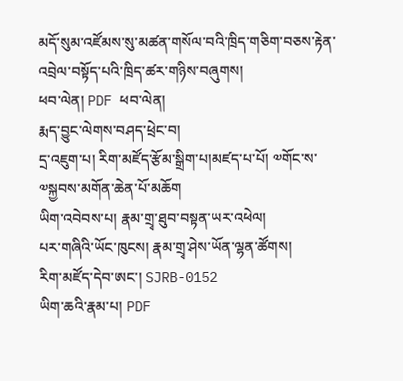མདོ་སུམ་འཛོམས་སུ་མཚན་གསོལ་བའི་ཁྲིད་གཅིག་བཅས་རྟེན་འབྲེལ་བསྟོད་པའི་ཁྲིད་ཚར་གཉིས་བཞུགས།
ཕབ་ལེན། PDF ཕབ་ལེན།
རྨད་བྱུང་ལེགས་བཤད་ཕྲེང་བ།
དྲ་འཇུག་པ། རིག་མཛོད་རྩོམ་སྒྲིག་པ།མཛད་པ་པོ། ༧གོང་ས་༧སྐྱབས་མགོན་ཆེན་པོ་མཆོག
ཡིག་འབེབས་པ། རྣམ་གྲྭ་ཐུབ་བསྟན་ཡར་འཕེལ།
པར་གཞིའི་ཡོང་ཁུངས། རྣམ་གྲྭ་ཤེས་ཡོན་ལྷན་ཚོགས།
རིག་མཛོད་དེབ་ཨང་། SJRB-0152
ཡིག་ཆའི་རྣམ་པ། PDF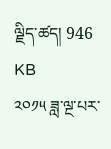ལྗིད་ཚད། 946 KB
༢༠༡༥ ཟླ་ལྔ་པར་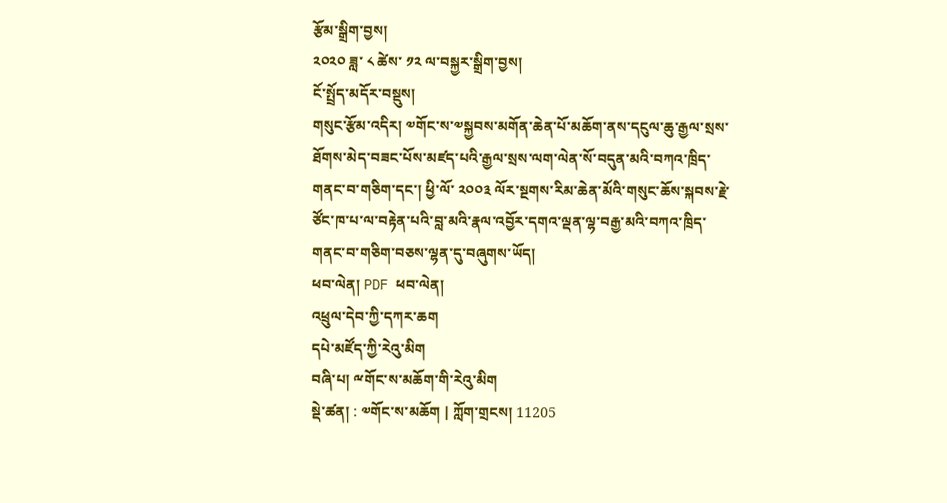རྩོམ་སྒྲིག་བྱས།
༢༠༢༠ ཟླ་ ༨ ཚེས་ ༡༢ ལ་བསྐྱར་སྒྲིག་བྱས།
ངོ་སྤྲོད་མདོར་བསྡུས།
གསུང་རྩོམ་འདིར། ༧གོང་ས་༧སྐྱབས་མགོན་ཆེན་པོ་མཆོག་ནས་དངུལ་ཆུ་རྒྱལ་སྲས་ཐོགས་མེད་བཟང་པོས་མཛད་པའི་རྒྱལ་སྲས་ལག་ལེན་སོ་བདུན་མའི་བཀའ་ཁྲིད་གནང་བ་གཅིག་དང་། ཕྱི་ལོ་ ༢༠༠༣ ལོར་སྔགས་རིམ་ཆེན་མོའི་གསུང་ཆོས་སྐབས་རྗེ་ཙོང་ཁ་པ་ལ་བརྟེན་པའི་བླ་མའི་རྣལ་འབྱོར་དགའ་ལྡན་ལྷ་བརྒྱ་མའི་བཀའ་ཁྲིད་གནང་བ་གཅིག་བཅས་ལྷན་དུ་བཞུགས་ཡོད།
ཕབ་ལེན། PDF ཕབ་ལེན།
འཕྲུལ་དེབ་ཀྱི་དཀར་ཆག
དཔེ་མཛོད་ཀྱི་རེའུ་མིག
བཞི་པ། ྋགོང་ས་མཆོག་གི་རེའུ་མིག
སྡེ་ཚན། : ༧གོང་ས་མཆོག | ཀློག་གྲངས། 11205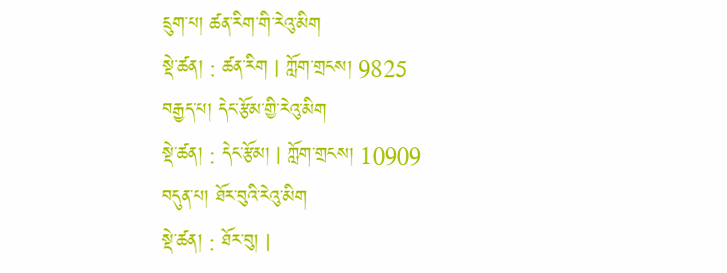དྲུག་པ། ཚན་རིག་གི་རེའུ་མིག
སྡེ་ཚན། : ཚན་རིག | ཀློག་གྲངས། 9825
བརྒྱད་པ། དེང་རྩོམ་གྱི་རེའུ་མིག
སྡེ་ཚན། : དེང་རྩོམ། | ཀློག་གྲངས། 10909
བདུན་པ། ཐོར་བུའི་རེའུ་མིག
སྡེ་ཚན། : ཐོར་བུ། |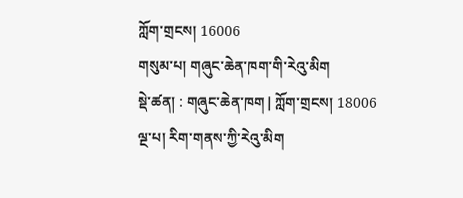ཀློག་གྲངས། 16006
གསུམ་པ། གཞུང་ཆེན་ཁག་གི་རེའུ་མིག
སྡེ་ཚན། : གཞུང་ཆེན་ཁག | ཀློག་གྲངས། 18006
ལྔ་པ། རིག་གནས་ཀྱི་རེའུ་མིག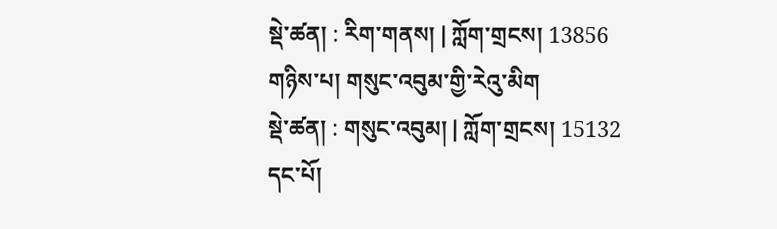སྡེ་ཚན། : རིག་གནས། | ཀློག་གྲངས། 13856
གཉིས་པ། གསུང་འབུམ་གྱི་རེའུ་མིག
སྡེ་ཚན། : གསུང་འབུམ། | ཀློག་གྲངས། 15132
དང་པོ།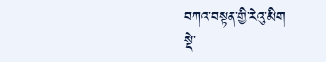བཀའ་བསྟན་གྱི་རེའུ་མིག
སྡེ་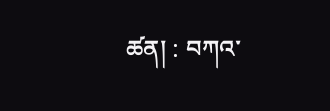ཚན། : བཀའ་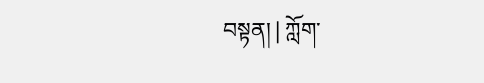བསྟན། | ཀློག་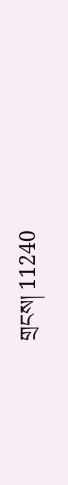གྲངས། 11240